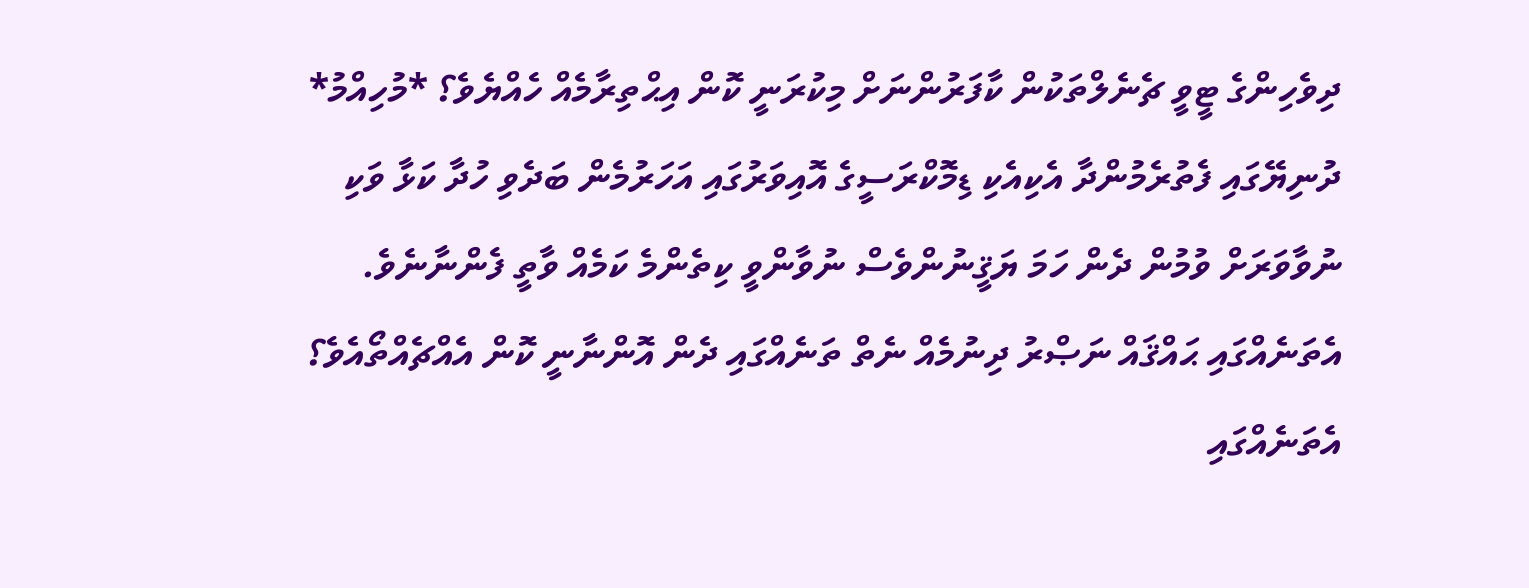ދިވެހިންގެ ޓީވީ ޗެނެލްތަކުން ކާފަރުންނަށް މިކުރަނީ ކޮން އިޙްތިރާމެއް ހެއްޔެވެ؟ *މުހިއްމު*
ދުނިޔޭގައި ފެތުރެމުންދާ އެކިއެކި ޑިމޮކްރަސީގެ އޮއިވަރުގައި އަހަރުމެން ބަދެވި ހުދާ ކަޅާ ވަކި ނުވާވަރަށް ވުމުން ދެން ހަމަ ޔަޤީނުންވެސް ނުވާންވީ ކިތެންމެ ކަމެއް ވާތީ ފެންނާނެވެ. އެތަނެއްގައި ޙައްޤައް ނަޞްރު ދިނުމެއް ނެތް ތަނެއްގައި ދެން އޮންނާނީ ކޮން އެއްޗެއްތޯއެވެ؟ އެތަނެއްގައި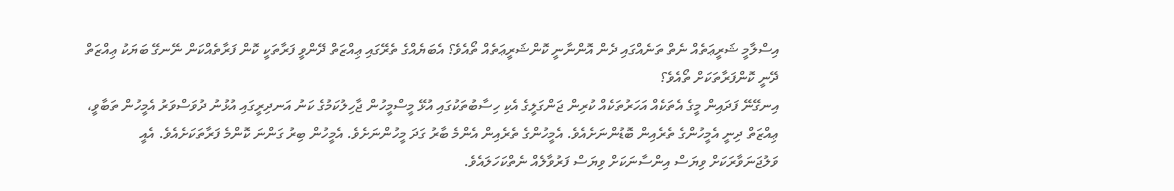އިސްލާމީ ޝަރީޢަތެއް ނެތް ތަނެއްގައި ދެން އޮންނާނީ ކޮންޝަރީޢަތެއް ތޯއެވެ؟ އެބަޔެއްގެ ތެރޭގައި ޢިއްޒަތް ދޭންވީ ފަރާތަކީ ކޮން ފަރާތެއްކަން ނޭނގޭ ބަޔަކު ޢިއްޒަތް ދޭނީ ކޮންފަރާތަކަށް ތޯއެވެ؟
އިނގޭނޭ ފަދައިން މީގެ އެތަކެއް އަހަރުތަކެއް ކުރިން ޖަންގަލީގެ އެކި ހިސާބުތަކުގައި އުޅޭ މީސްމީހުން ޖާހިލުކަމުގެ ކަނު އަނދިރީގައި އުޅުނު ދުވަސްވަރު އެމީހުން ތަބާވީ، ޢިއްޒަތް ދިނީ އެމީހުންގެ ތެރެއިން ބޮޑުންނަށެއެވެ. އެމީހުންގެ ތެރެއިން އެންމެ ބާރު ގަދަ މީހުންނަށެވެ. އެމީހުން ބިރު ގަންނަ ކޮންމެ ފަރާތަކަށެއެވެ. އެއީ ވަލުޖަނަވާރަކަށް ވިޔަސް އިންސާނަކަށް ވިޔަސް ފަރުވާލެއް ނެތްކަހަލައެވެ.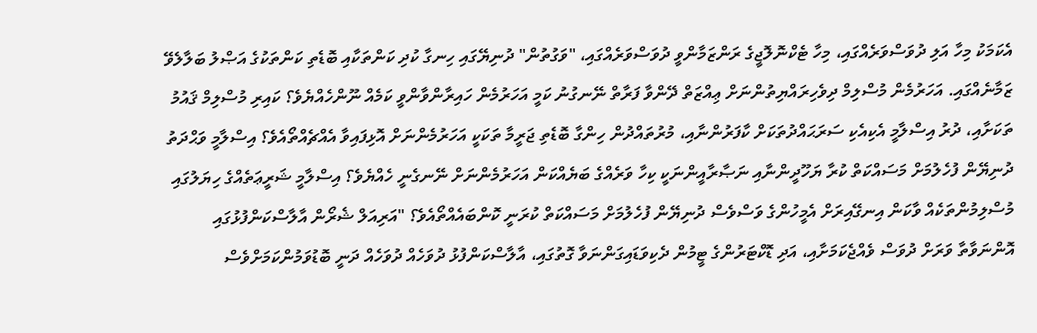އެކަމަކު މިހާ އަލި ދުވަސްވަރެއްގައި، މިހާ ޓެކްނޮލޮޖީގެ ރަންޒަމާންވީ ދުވަސްވަރެއްގައި، "ވަގުތުން" ދުނިޔޭގައި ހިނގާ ކުދި ކަންތަކާއި ބޮޑެތި ކަންތަކުގެ އަޞްލު ބަލާލެވޭ ޒަމާނެއްގައި. އަހަރުމެން މުސްލިމް ދިވެހިރައްޔިތުންނަށް ޢިއްޒަތް ދޭންވާ ފަރާތް ނޭނގުނު ކަމީ އަހަރުމެން ހައިރާންވާންވީ ކަމެއް ނޫންހެއްޔެވެ؟ ކައިރި މުސްލިމް ޤައުމު ތަކަށާއި، ދުރު އިސްލާމީ އެކިއެކި ސަރަޙައްދުތަކަށް ކާފަރުންނާއި، މުރުތައްދުން ހިންގާ ބޮޑެތި ޖަރީމާ ތަކަކީ އަހަރުމެންނަށް އޮޅިފައިވާ އެއްޗެއްތޯއެވެ؟ އިސްލާމީ ވަޙްދަތު ދުނިޔޭން ފުހެލުމަށް މަސައްކަތް ކުރާ ޔަހޫދީންނާއި ނަޞާރާއީންނަކީ ކިހާ ވަރެއްގެ ބަޔެއްކަން އަހަރުމެންނަށް ނޭނގެނީ ހެއްޔެވެ؟ އިސްލާމީ ޝަރީޢަތެއްގެ ހިޔަލުގައި މުސްލިމުންތަކެއް ވާކަން އިނގޭއިރަށް އެމީހުންގެ ވަސްވެސް ދުނިޔޭން ފުހެލުމަށް މަސައްކަތް ކުރަނީ ކޮންބައެއްތޯއެވެ؟ "އަރިއަލް ޝެރޯން އާލާސްކަންފުޅުގައި އޮންނަވާތާ ވަރަށް ދުވަސް ވެއްޖެކަމަށާއި، އަދި ޑޮކްޓަރުންގެ ޓީމުން ދެކިވަޑައިގަންނަވާ ގޮތުގައި، އާލާސްކަންފުޅު ދުވަހެއް ދުވަހެއް ދަނީ ބޮޑުވަމުންކަމަށްވެސް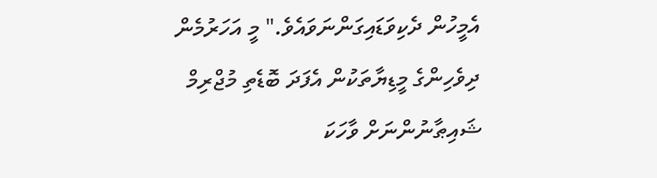އެމީހުން ދެކިވަޑައިގަންނަވައެވެ." މީ އަހަރުމެން ދިވެހިންގެ މީޑިޔާތަކުން އެފަދަ ބޮޑެތި މުޖްރިމް ޝައިޠާނުންނަށް ވާހަކަ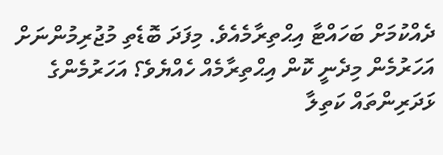ދެއްކުމަށް ބަހައްޓާ އިޙްތިރާމެއެވެ. މިފަދަ ބޮޑެތި މުޖުރިމުންނަށް އަހަރުމެން މިދެނީ ކޮން އިޙްތިރާމެއް ހެއްޔެވެ؟ އަހަރުމެންގެ ޅަދަރިންތައް ކަތިލާ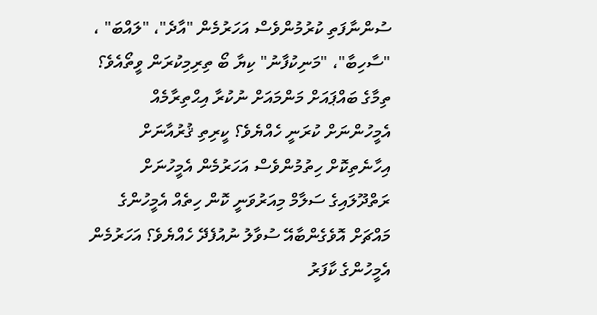ސުންނާފަތި ކުރުމުންވެސް އަހަރުމެން "އާދެ"، "ލައްބަ" ، "ސާހިބާ"، "މަނިކުފާނު" ކިޔާ ބޯ ތިރިމިކުރަން ވީތޯއެވެ؟ ތިމާގެ ބައްޕައަށް މަންމައަށް ނުކުރާ އިޙްތިރާމެއް އެމީހުންނަށް ކުރަނީ ހެއްޔެވެ؟ ކީރިތި ޤުރުއާނަށް އިހާނެތިކޮށް ހިތުމުންވެސް އަހަރުމެން އެމީހުނަށް ރަތްދޫލައިގެ ސަލާމް މިއަރުވަނީ ކޮން ހިތެއް އެމީހުންގެ މައްޗަށް އޮވެގެންބާއޭ ސުވާލު ނުއުފެދޭ ހެއްޔެވެ؟ އަހަރުމެން އެމީހުންގެ ކާފަރު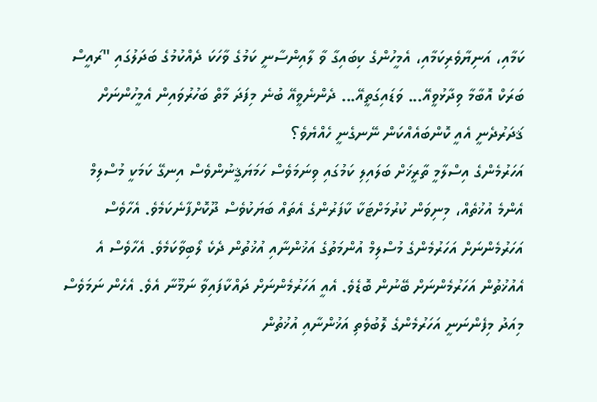ކަމާއި، އަނިޔާވެރިކަމާއި، އެމީހުންގެ ކިބައިގާ ވާ ލާއިންސާނީ ކަމުގެ ވާހަކަ ދެއްކުމުގެ ބަދަލުގައި "ރައީސް ބަރަކް އޮބާމާ ވިދާޅުވީއޭ... ވަޑައިގަތީއޭ... ދެންނެވީއޭ ބުނެ މިފަދަ މާތް ބަހުރުވައިން އެމީހުންނަށް ޤަދަރުދެނީ އެއީ ކޮންބައެއްކަން ނޭނގެނީ ހެއްޔެވެ؟
އަހަރުމެންގެ އިސްލާމީ ތާރީޚަށް ބަލައިލި ކަމުގައި ވިނަމަވެސް ހަމަޔަޤީނުންވެސް އިނގޭ ކަމަކީ މުސްލިމް އެންމެ އުޚުތެއް، މިނިވަން ކުރުމަށްޓަކާ ކާފަރުންގެ އެތައް ބަޔަކުވެސް ދޫކޮށްފާނެކަމެވެ. އެހާވެސް އަހަރުމެންނަށް އަހަރުމެންގެ މުސްލިމް އުންމަތުގެ އަޚުންނާއި އުޚުތުން ދެކެ ލޯބިވާކަމެވެ. އެހާވެސް އެ އެއުޚުތުން އަހަރުމެންނަށް ބޭނުން ބޮޑެވެ. އެއީ އަހަރުމެންނަށް ދައްކާފައިވާ ނަމޫނާ އެވެ. އެހެން ނަމަވެސް މިއަދު މިފެންނަނީ އަހަރުމެންގެ ލޮބުވެތި އަޚުންނާއި އުޚުތުން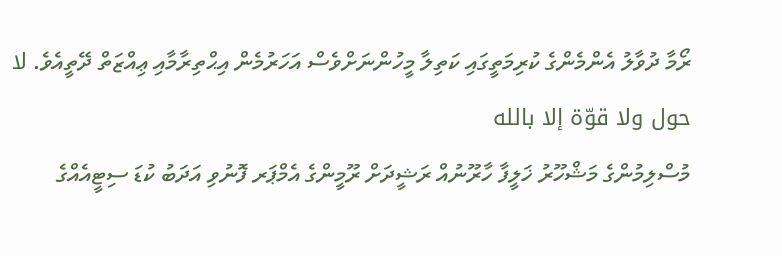ރޯމާ ދުވާލު އެންމެންގެ ކުރިމަތީގައި ކަތިލާ މީހުންނަށްވެސް އަހަރުމެން އިޙްތިރާމާއި ޢިއްޒަތް ދޭތީއެވެ. لا حول ولا قوّة إلا بالله
މުސްލިމުންގެ މަޝްހޫރު ޚަލީފާ ހާރޫނުއް ރަޝީދަށް ރޫމީންގެ އެމްޕަރ ފޮނުވި އަދަބު ކުޑަ ސިޓީއެއްގެ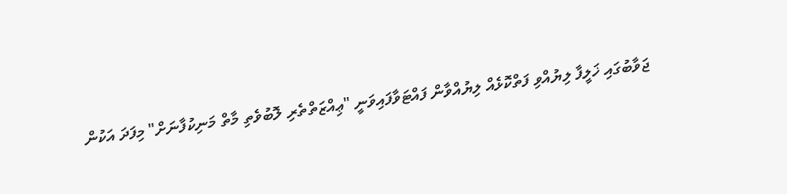ޖަވާބުގައި ޚަލީފާ ލިޔުއްވި ފަތްކޮޅެއް ލިޔުއްވާން ފައްޓަވާފައިވަނީ "ޢިއްޒަތްތެރި ލޮބުވެތި މާތް މަނިކުފާނަށް" މިފަދަ އަކުން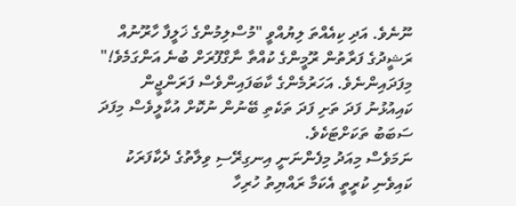ނޫނެވެ. އަދި ކިއެއްތަ ލިޔުއްވީ "މުސްލިމުންގެ ޚަލީފާ ހާރޫނުއް ރަޝީދުގެ ފަރާތުން ރޫމީންގެ ކުއްތާ ނާގްފޫރަށް ބުނެ އަންގަމެވެ!" މިފަދައިންނެވެ. އަހަރުމެންގެ ކާބަފައިންވެސް ފަރަންޖީން ކައިއުޅުނު ފަދަ ތަށި ފަދަ ތަކެތި ބޭނުން ނުކޮށް އުކާލީވެސް މިފަދަ ސަބަބު ތަކަށްޓަކެވެ.
ނަމަވެސް މިއަދު މިފެންނަނީ އިނގިރޭސި ވިލާތުގެ ދެކާފަރަކު ކައިވެނި ކުރީތީ އެކަމާ ރައްޔިތު ހުރިހާ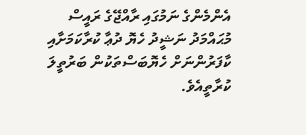އެންމެންގެ ނަމުގައި ރާއްޖޭގެ ރައީސް މުޙައްމަދު ނަޝީދު ހެޔޮ ދުޢާ ކުރާކަމަށާއި ކާފަރުންނަށް ހެޔޮބަސްތަކުން ބަރުތީލަ ކުރާތީއެވެ.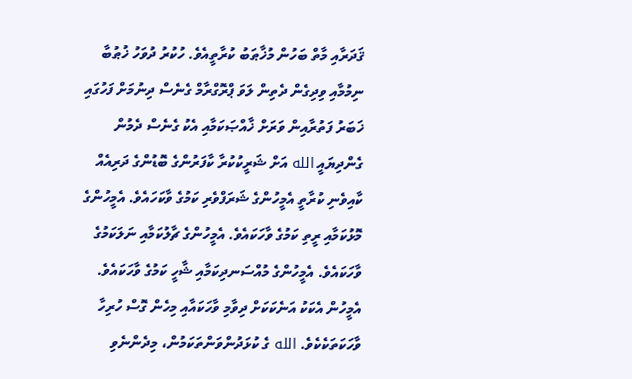ޤަދަރާއި މާތް ބަހުން މުޚާޠަބު ކުރާތީއެވެ. ހުކުރު ދުވަހު ޚުޠުބާ ނިމުމާއި ވިދިގެން ދެތިން ލަވަ ޕްރޮގްރާމް ގެނެސް ދިނުމަށް ފަހުގައި ޚަބަރު ފަތުރާއިން ވަރަށް ޚާއްޞަކަމާއި އެކު ގެނެސް ދެމުން ގެންދިޔައީ الله އަށް ޝަރީކުކުރާ ކާފަރުންގެ ބޮޑުންގެ ދަރިއެއް ކާއިވެނި ކުރާތީ އެމީހުންގެ ޝަރަފްވެރި ކަމުގެ ވާކަހައެވެ. އެމީހުންގެ މޮޅުކަމާއި ރީތި ކަމުގެ ވާހަކައެވެ. އެމީހުންގެ ޗާލުކަމާއި ނަލަކަމުގެ ވާހަކައެވެ. އެމީހުންގެ މުއްސަނދިކަމާއި ޝާހީ ކަމުގެ ވާހަކައެވެ. އެމީހުން އެކަކު އަނެކަކަށް ދިވާމި ވާހަކައާއި މިހެން ގޮސް ހުރިހާ ވާހަކަތަކެކެވެ. الله ގެ ކުޅަދުންވަންތަކަމުން، މިދެންނެވި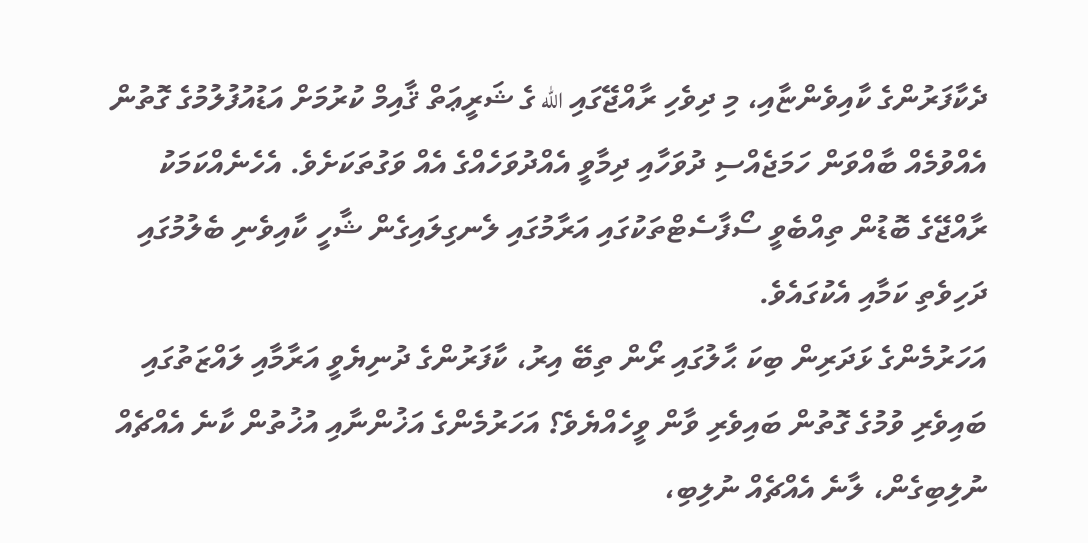ދެކާފަރުންގެ ކާއިވެންޏާއި، މި ދިވެހި ރާއްޖޭގައި الله ގެ ޝަރީޢަތް ޤާއިމް ކުރުމަށް އަޑުއުފުލުމުގެ ގޮތުން އެއްވުމެއް ބާއްވަން ހަމަޖެއްސި ދުވަހާއި ދިމާވީ އެއްދުވަހެއްގެ އެއް ވަގުތަކަށެވެ. އެހެނެއްކަމަކު ރާއްޖޭގެ ބޮޑުން ތިއްބެވީ ސޯފާސެޓްތަކުގައި އަރާމުގައި ލެނގިލައިގެން ޝާހީ ކާއިވެނި ބެލުމުގައި ދަހިވެތި ކަމާއި އެކުގައެވެ.
އަހަރުމެންގެ ޅަދަރިން ބިކަ ޙާލުގައި ރޯން ތިބޭ އިރު، ކާފަރުންގެ ދުނިޔެވީ އަރާމާއި ލައްޒަތުގައި ބައިވެރި ވުމުގެ ގޮތުން ބައިވެރި ވާން ވީހެއްޔެވެ؟ އަހަރުމެންގެ އަޚުންނާއި އުޚުތުން ކާނެ އެއްޗެއް ނުލިބިގެން، ލާނެ އެއްޗެއް ނުލިބި،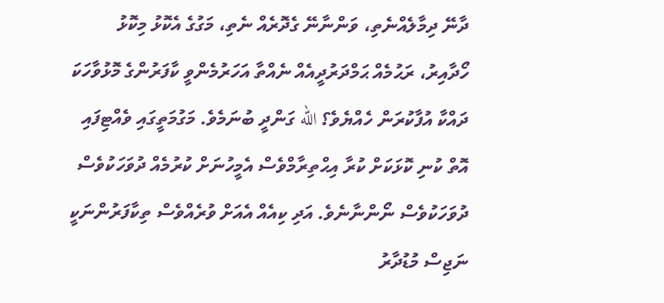ދާނޭ ދިމާލެއްނެތި، ވަންނާނޭ ގެދޮރެއް ނެތި، މަގުގެ އެކޮޅު މިކޮޅު ހޯދާއިރު، ރަޙުމެއް ޙަމްދަރުދީއެއް ނެއްތާ އަހަރުމެންވީ ކާފަރުންގެ މޮޅުވާހަކަ ދައްކާ އުފާކުރަން ހެއްޔެވެ؟ الله ގަންދީ ބުނަމެވެ. މަގުމަތީގައި ވެއްޓިފައި އޮތް ކުނި ކޮޅަކަށް ކުރާ އިޙްތިރާމްވެސް އެމީހުނަށް ކުރުމެއް ދުވަހަކުވެސް ދުވަހަކުވެސް ނޯންނާނެވެ. އަދި ކިއެއް އެއަށް ވުރެއްވެސް ތިކާފަރުންނަކީ ނަޖިސް މުޑުދާރު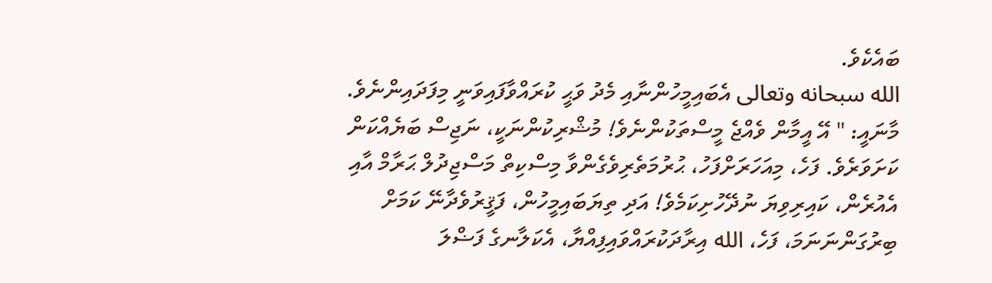ބައެކެވެ.
الله سبحانه وتعالى އެބައިމީހުންނާއި މެދު ވަޙީ ކުރައްވާފައިވަނީ މިފަދައިންނެވެ.
މާނައީ: " އޭ އީމާން ވެއްޖެ މީސްތަކުންނެވެ! މުޝްރިކުންނަކީ، ނަޖިސް ބަޔެއްކަން ކަށަވަރެވެ. ފަހެ، މިއަހަރަށްފަހު، ޙުރުމަތެރިވެގެންވާ މިސްކިތް މަސްޖިދުލް ޙަރާމް އާއި އެއުރެން، ކައިރިވިޔަ ނުދޭހުށިކަމެވެ! އަދި ތިޔަބައިމީހުން، ފަޤީރުވެދާނޭ ކަމަށް ބިރުގަންނަނަމަ، ފަހެ، الله އިރާދަކުރައްވައިފިއްޔާ، އެކަލާނގެ ފަޟްލަ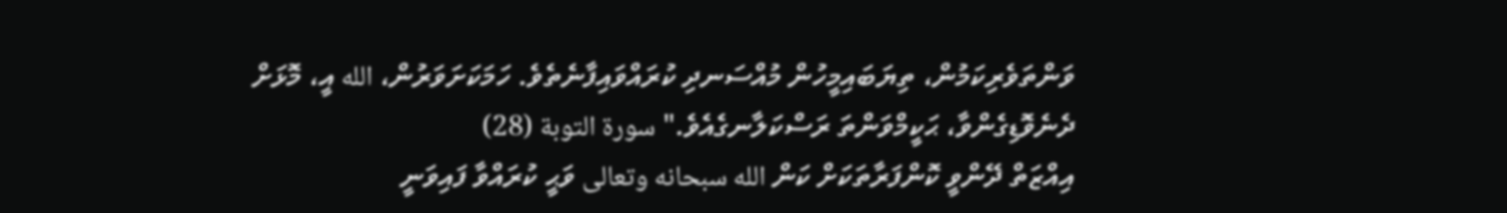ވަންތަވެރިކަމުން، ތިޔަބައިމީހުން މުއްސަނދި ކުރައްވައިފާނެތެވެ. ހަމަކަށަވަރުން، الله އީ، މޮޅަށް ދެނެވޮޑިގެންވާ، ޙަކީމްވަންތަ ރަސްކަލާނގެއެވެ." سورة التوبة (28)
އިއްޒަތް ދޭންވީ ކޮންފަރާތަކަށް ކަން الله سبحانه وتعالى ވަޙީ ކުރައްވާ ފައިވަނީ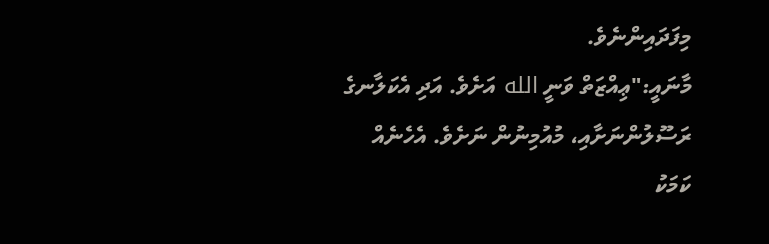މިފަދައިންނެވެ.
މާނައީ:"ޢިއްޒަތް ވަނީ الله އަށެވެ. އަދި އެކަލާނގެ ރަސޫލުންނަށާއި، މުއުމިނުން ނަށެވެ. އެހެނެއް ކަމަކު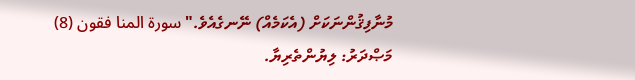މުނާފިޤުންނަކަށް (އެކަމެއް) ނޭނގެއެވެ."سورة المنا فقون (8)
މަޞްދަރު: ލިޔުންތެރިޔާ.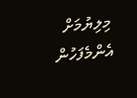މިލިޔުމަށް އެންމެފަހުން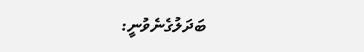ބަދަލުގެނެވުނީ: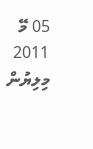05 މޭ 2011
މިލިޔުން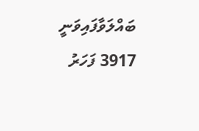ބައްލަވާފައިވަނީ 3917 ފަހަރު